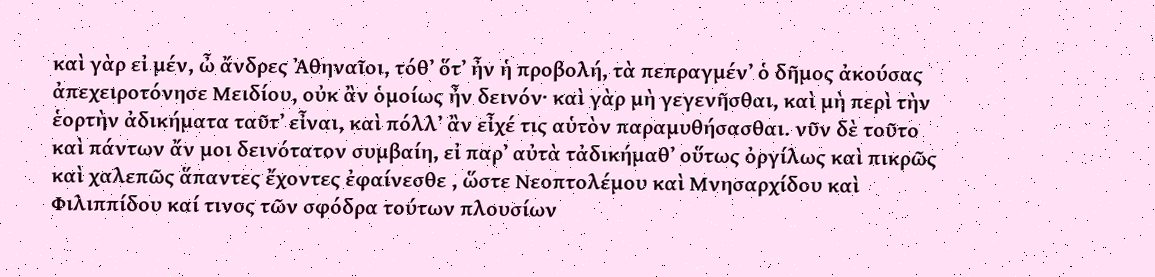καὶ γὰρ εἰ μέν, ὦ ἄνδρες Ἀθηναῖοι, τόθʼ ὅτʼ ἦν ἡ προβολή, τὰ πεπραγμένʼ ὁ δῆμος ἀκούσας ἀπεχειροτόνησε Μειδίου, οὐκ ἂν ὁμοίως ἦν δεινόν· καὶ γὰρ μὴ γεγενῆσθαι, καὶ μὴ περὶ τὴν ἑορτὴν ἀδικήματα ταῦτʼ εἶναι, καὶ πόλλʼ ἂν εἶχέ τις αὑτὸν παραμυθήσασθαι. νῦν δὲ τοῦτο καὶ πάντων ἄν μοι δεινότατον συμβαίη, εἰ παρʼ αὐτὰ τἀδικήμαθʼ οὕτως ὀργίλως καὶ πικρῶς καὶ χαλεπῶς ἅπαντες ἔχοντες ἐφαίνεσθε , ὥστε Νεοπτολέμου καὶ Μνησαρχίδου καὶ Φιλιππίδου καί τινος τῶν σφόδρα τούτων πλουσίων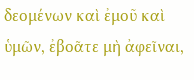δεομένων καὶ ἐμοῦ καὶ ὑμῶν, ἐβοᾶτε μὴ ἀφεῖναι,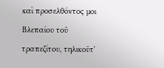καὶ προσελθόντος μοι Βλεπαίου τοῦ τραπεζίτου, τηλικοῦτʼ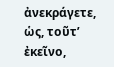ἀνεκράγετε, ὡς, τοῦτʼ ἐκεῖνο,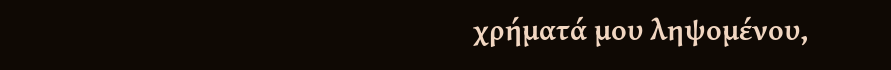χρήματά μου ληψομένου,